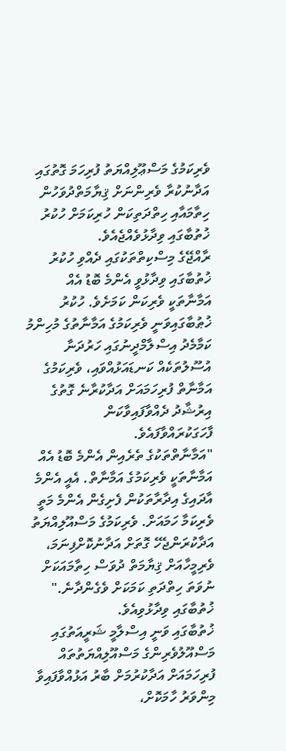ވެރިކަމުގެ މަސްޢޫލިއްޔަތު ފުރިހަމަ ގޮތުގައި އަދާނުކުރާ ވެރިންނަށް ޤިޔާމަތްދުވަހުން ހިތާމައާއި ހިތްދަތިކަން ހުރިކަމަށް ހުކުރު ޚުތުބާގައި ވިދާޅުވެއްޖެއެވެ.
ރާއްޖޭގެ މިސްކިތްތަކުގައި ދެއްވި ހުކުރު ޚުތުބާގައި ވިދާޅުވީ އެންމެ ބޮޑު އެއް އަމާނާތަކީ ވެރިކަން ކަމަށެވެ. ހުކުރު ޚުޠުބާގައިވަނީ ވެރިކަމުގެ އަމާނާތުގެ މުހިންމު ކަމާމެދު އިސްލާމްދީނުގައި ހަރުދަނާ އުސޫލުތަކެއް ކަނޑައަޅުއްވައި، ވެރިކަމުގެ އަމާނާތް ފުރިހަމައަށް އަދާކުރާނެ ގޮތުގެ އިރުޝާދު ދެއްވާފައިވާކަން ފާހަގަކުރައްވާފައެވެ.
"އަމާނާތްތަކުގެ ތެރެއިން އެންމެ ބޮޑު އެއް އަމާނާތަކީ ވެރިކަމުގެ އަމާނާތް. އެއީ އެންމެ އާދައިގެ އިދާރާތަކުން ފެށިގެން އެންމެ މަތީ ވެރިކަމާ ހަމައަށް. ވެރިކަމުގެ މަސްއޫލިއްޔަތު އަދާކުރަންޖެހޭ ގޮތަށް އަދާނުކޮށްފިނަމަ، ވެރިމީހާއަށް ޤިޔާމަތް ދުވަސް ހިތާމައަކަށް ނުވަތަ ހިތްދަތި ކަމަކަށް ވެގެންދާނެ." ޚުތުބާގައި ވިދާޅުވިއެވެ.
ޚުތުބާގައި ވަނީ އިސްލާމީ ޝަރީއަތުގައި މަސްއޫލުވެރިންގެ މަސްއޫލިއްޔަތުތައް ފުރިހަމައަށް އަދާކުރުމަށް ބާރު އަޅުއްވާފައިވާ މިންވަރު ހާމަކޮށް،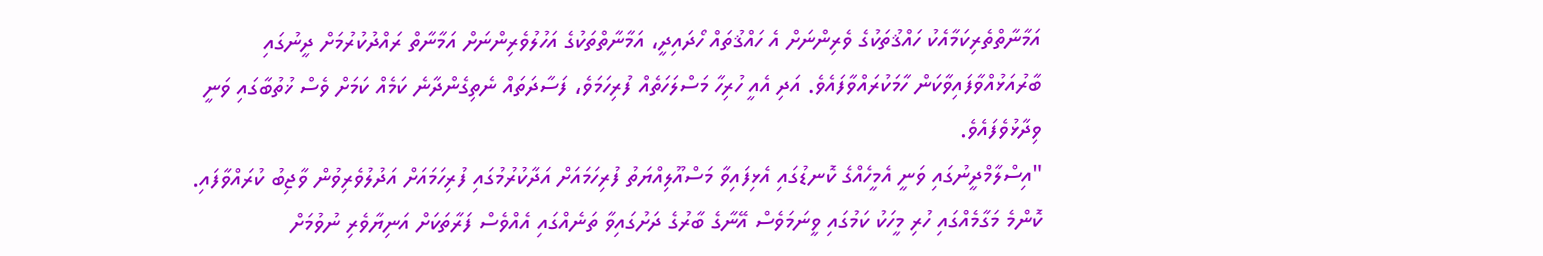އަމާނާތްތެރިކަމާއެކު ހައްޤުތަކުގެ ވެރިންނަށް އެ ހައްޤުތައް ހޯދައިދީ، އަމާނާތްތަކުގެ އަހުލުވެރިންނަށް އަމާނާތް ރައްދުކުރުމަށް ދީނުގައި ބާރުއަޅުއްވާފައިވާކަން ހާމަކުރައްވާފައެވެ. އަދި އެއީ ހުރިހާ މަސްލަހަތެއް ފުރިހަމަވެ، ފަސާދަތައް ނެތިގެންދާނެ ކަމެއް ކަމަށް ވެސް ޚުތުބާގައި ވަނީ ވިދާޅުވެފައެވެ.
"އިސްލާމްދީނުގައި ވަނީ އެމީހެއްގެ ކޮނޑުގައި އެޅިފައިވާ މަސްއޫލިއްޔަތު ފުރިހަމައަށް އަދާކުރުމުގައި ފުރިހަމައަށް އަދުލުވެރިވުން ވާޖިބު ކުރައްވާފައި. ކޮންމެ މަގާމެއްގައި ހުރި މީހަކު ކަމުގައި ވީނަމަވެސް އޭނާގެ ބާރުގެ ދަށުގައިވާ ތަނެއްގައި އެއްވެސް ފަރާތަކަށް އަނިޔާވެރި ނުވުމަށް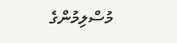މުސްލިމުންގެ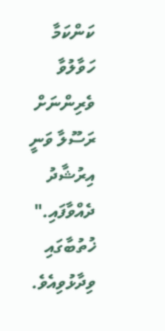ކަންކަމާ ހަވާލުވާ ވެރިންނަށް ރަސޫލާ ވަނީ އިރުޝާދު ދެއްވާފައި." ޚުތުބާގައި ވިދާޅުވިއެވެ.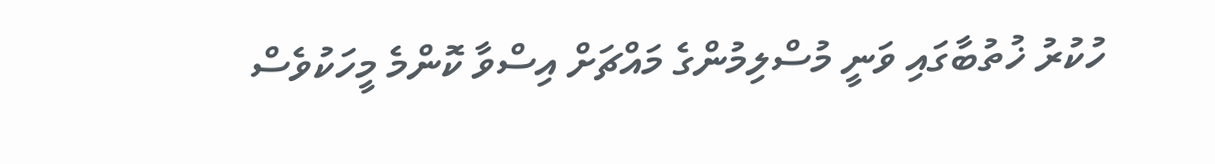ހުކުރު ޚުތުބާގައި ވަނީ މުސްލިމުންގެ މައްޗަށް އިސްވާ ކޮންމެ މީހަކުވެސް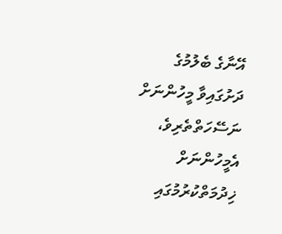އޭނާގެ ބެލުމުގެ ދަށުގައިވާ މީހުންނަށް ނަސޭހަތްތެރިވެ، އެމީހުންނަށް ޚިދުމަތްކުރުމުގައި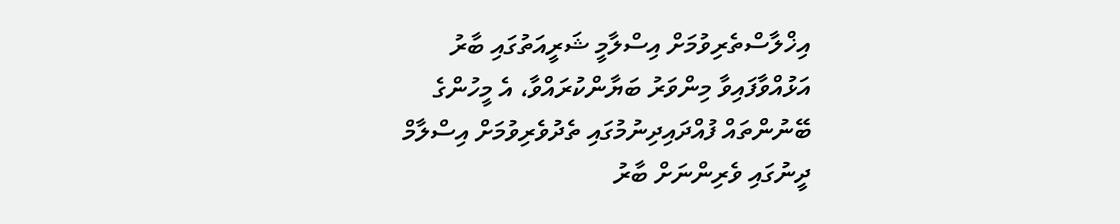އިޚްލާސްތެރިވުމަށް އިސްލާމީ ޝަރީއަތުގައި ބާރު އަޅުއްވާފައިވާ މިންވަރު ބަޔާންކުރައްވާ، އެ މީހުންގެ ބޭނުންތައް ފުއްދައިދިނުމުގައި ތެދުވެރިވުމަށް އިސްލާމް ދީނުގައި ވެރިންނަށް ބާރު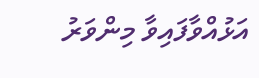އަޅުއްވާފައިވާ މިންވަރު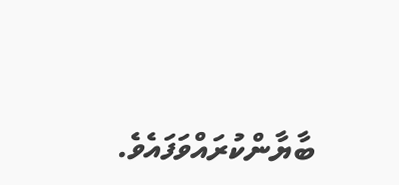ބާޔާންކުރައްވަފައެވެ.